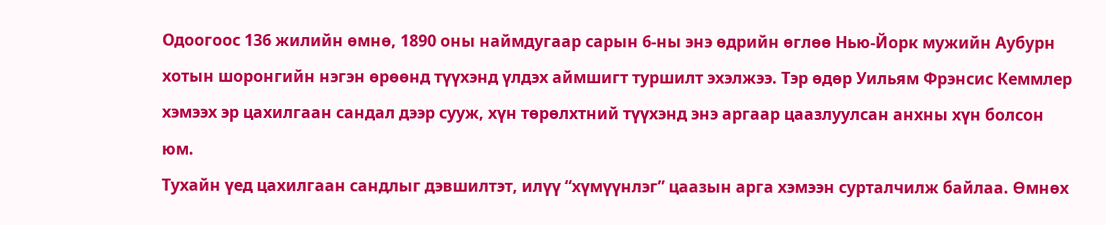Одоогоос 136 жилийн өмнө, 1890 оны наймдугаар сарын 6-ны энэ өдрийн өглөө Нью-Йорк мужийн Аубурн хотын шоронгийн нэгэн өрөөнд түүхэнд үлдэх аймшигт туршилт эхэлжээ. Тэр өдөр Уильям Фрэнсис Кеммлер хэмээх эр цахилгаан сандал дээр сууж, хүн төрөлхтний түүхэнд энэ аргаар цаазлуулсан анхны хүн болсон юм.
Тухайн үед цахилгаан сандлыг дэвшилтэт, илүү “хүмүүнлэг” цаазын арга хэмээн сурталчилж байлаа. Өмнөх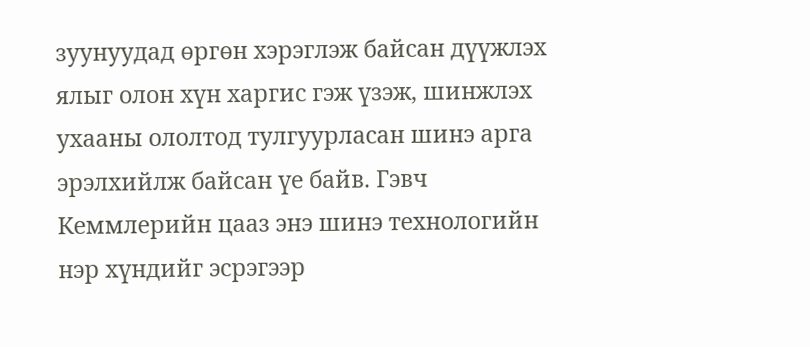зуунуудад өргөн хэрэглэж байсан дүүжлэх ялыг олон хүн харгис гэж үзэж, шинжлэх ухааны ололтод тулгуурласан шинэ арга эрэлхийлж байсан үе байв. Гэвч Кеммлерийн цааз энэ шинэ технологийн нэр хүндийг эсрэгээр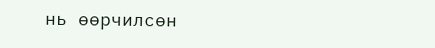нь өөрчилсөн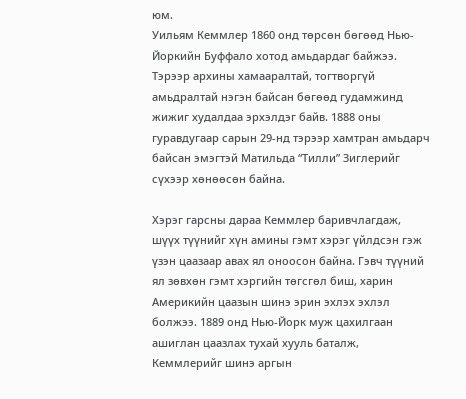юм.
Уильям Кеммлер 1860 онд төрсөн бөгөөд Нью-Йоркийн Буффало хотод амьдардаг байжээ. Тэрээр архины хамааралтай, тогтворгүй амьдралтай нэгэн байсан бөгөөд гудамжинд жижиг худалдаа эрхэлдэг байв. 1888 оны гуравдугаар сарын 29-нд тэрээр хамтран амьдарч байсан эмэгтэй Матильда “Тилли” Зиглерийг сүхээр хөнөөсөн байна.

Хэрэг гарсны дараа Кеммлер баривчлагдаж, шүүх түүнийг хүн амины гэмт хэрэг үйлдсэн гэж үзэн цаазаар авах ял оноосон байна. Гэвч түүний ял зөвхөн гэмт хэргийн төгсгөл биш, харин Америкийн цаазын шинэ эрин эхлэх эхлэл болжээ. 1889 онд Нью-Йорк муж цахилгаан ашиглан цаазлах тухай хууль баталж, Кеммлерийг шинэ аргын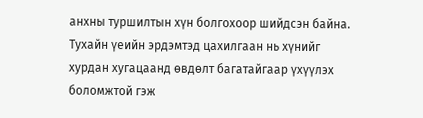анхны туршилтын хүн болгохоор шийдсэн байна. Тухайн үеийн эрдэмтэд цахилгаан нь хүнийг хурдан хугацаанд өвдөлт багатайгаар үхүүлэх боломжтой гэж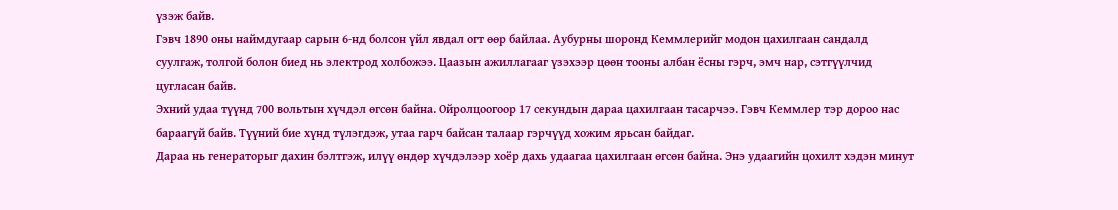үзэж байв.
Гэвч 1890 оны наймдугаар сарын 6-нд болсон үйл явдал огт өөр байлаа. Аубурны шоронд Кеммлерийг модон цахилгаан сандалд суулгаж, толгой болон биед нь электрод холбожээ. Цаазын ажиллагааг үзэхээр цөөн тооны албан ёсны гэрч, эмч нар, сэтгүүлчид цугласан байв.
Эхний удаа түүнд 700 вольтын хүчдэл өгсөн байна. Ойролцоогоор 17 секундын дараа цахилгаан тасарчээ. Гэвч Кеммлер тэр дороо нас бараагүй байв. Түүний бие хүнд түлэгдэж, утаа гарч байсан талаар гэрчүүд хожим ярьсан байдаг.
Дараа нь генераторыг дахин бэлтгэж, илүү өндөр хүчдэлээр хоёр дахь удаагаа цахилгаан өгсөн байна. Энэ удаагийн цохилт хэдэн минут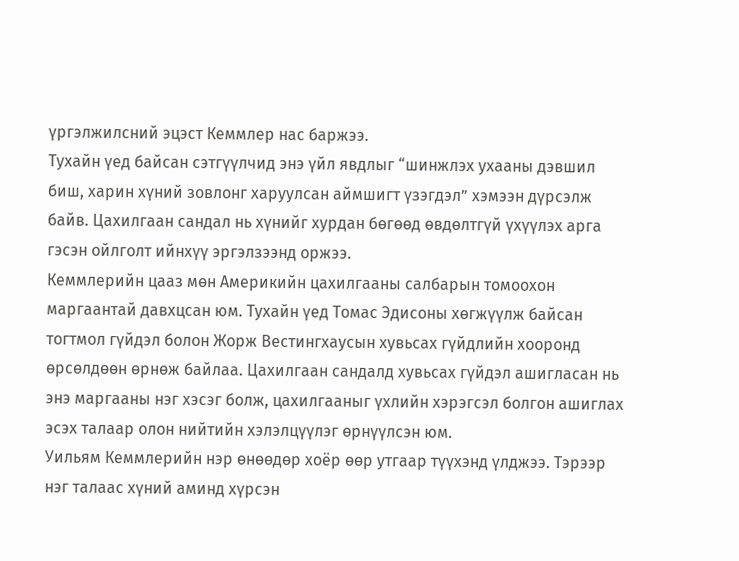үргэлжилсний эцэст Кеммлер нас баржээ.
Тухайн үед байсан сэтгүүлчид энэ үйл явдлыг “шинжлэх ухааны дэвшил биш, харин хүний зовлонг харуулсан аймшигт үзэгдэл” хэмээн дүрсэлж байв. Цахилгаан сандал нь хүнийг хурдан бөгөөд өвдөлтгүй үхүүлэх арга гэсэн ойлголт ийнхүү эргэлзээнд оржээ.
Кеммлерийн цааз мөн Америкийн цахилгааны салбарын томоохон маргаантай давхцсан юм. Тухайн үед Томас Эдисоны хөгжүүлж байсан тогтмол гүйдэл болон Жорж Вестингхаусын хувьсах гүйдлийн хооронд өрсөлдөөн өрнөж байлаа. Цахилгаан сандалд хувьсах гүйдэл ашигласан нь энэ маргааны нэг хэсэг болж, цахилгааныг үхлийн хэрэгсэл болгон ашиглах эсэх талаар олон нийтийн хэлэлцүүлэг өрнүүлсэн юм.
Уильям Кеммлерийн нэр өнөөдөр хоёр өөр утгаар түүхэнд үлджээ. Тэрээр нэг талаас хүний аминд хүрсэн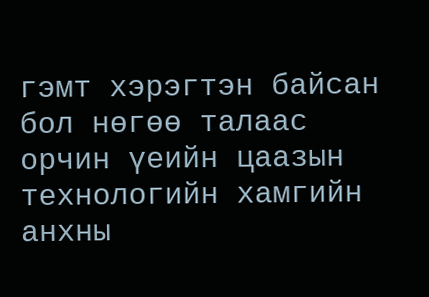гэмт хэрэгтэн байсан бол нөгөө талаас орчин үеийн цаазын технологийн хамгийн анхны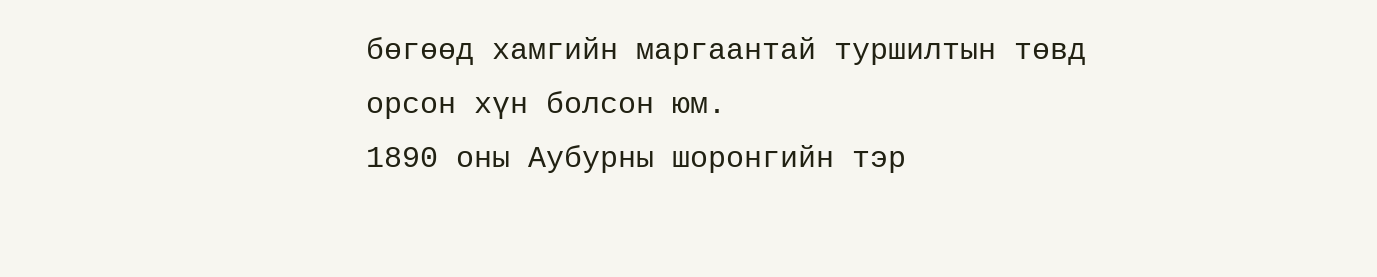бөгөөд хамгийн маргаантай туршилтын төвд орсон хүн болсон юм.
1890 оны Аубурны шоронгийн тэр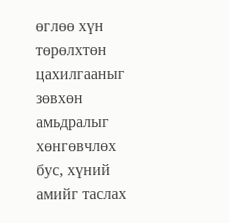өглөө хүн төрөлхтөн цахилгааныг зөвхөн амьдралыг хөнгөвчлөх бус, хүний амийг таслах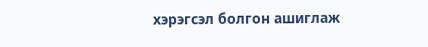хэрэгсэл болгон ашиглаж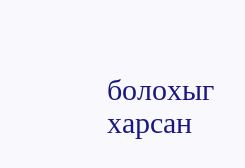болохыг харсан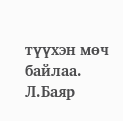түүхэн мөч байлаа.
Л.Баяр